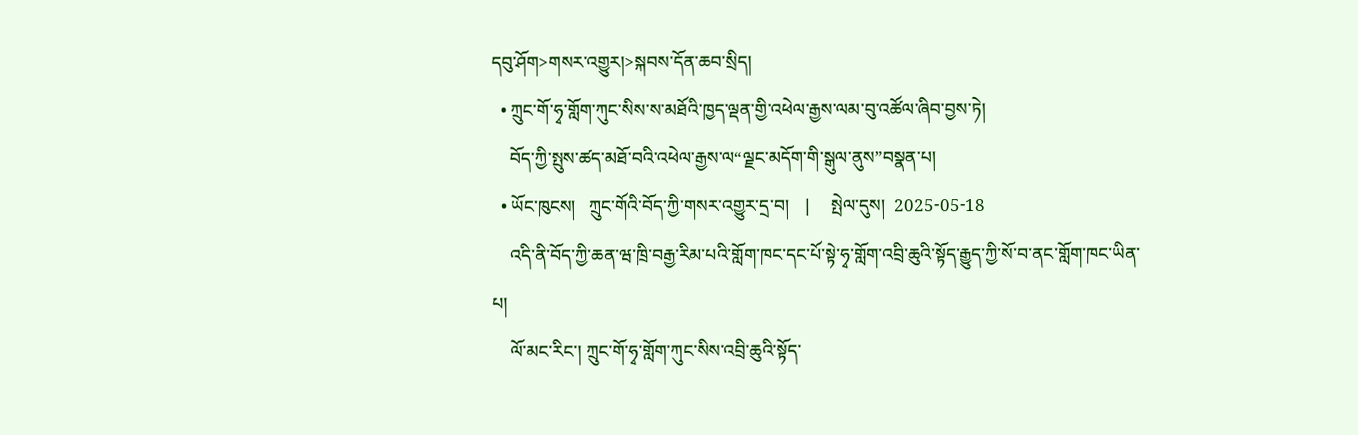དབུ་ཤོག>གསར་འགྱུར།>སྐབས་དོན་ཆབ་སྲིད།
  • ཀྲུང་གོ་ཧྭ་གློག་ཀུང་སིས་ས་མཐོའི་ཁྱད་ལྡན་གྱི་འཕེལ་རྒྱས་ལམ་བུ་འཚོལ་ཞིབ་བྱས་ཏེ།
    བོད་ཀྱི་སྤུས་ཚད་མཐོ་བའི་འཕེལ་རྒྱས་ལ“ལྗང་མདོག་གི་སྒུལ་ནུས”བསྣན་པ།
  • ཡོང་ཁུངས།   ཀྲུང་གོའི་བོད་ཀྱི་གསར་འགྱུར་དྲ་བ།    |     སྤེལ་དུས།  2025-05-18
    འདི་ནི་བོད་ཀྱི་ཆན་ཝ་ཁྲི་བརྒྱ་རིམ་པའི་གློག་ཁང་དང་པོ་སྟེ་ཧྭ་གློག་འབྲི་ཆུའི་སྟོད་རྒྱུད་ཀྱི་སོ་བ་ནང་གློག་ཁང་ཡིན་པ།
    ལོ་མང་རིང་། ཀྲུང་གོ་ཧྭ་གློག་ཀུང་སིས་འབྲི་ཆུའི་སྟོད་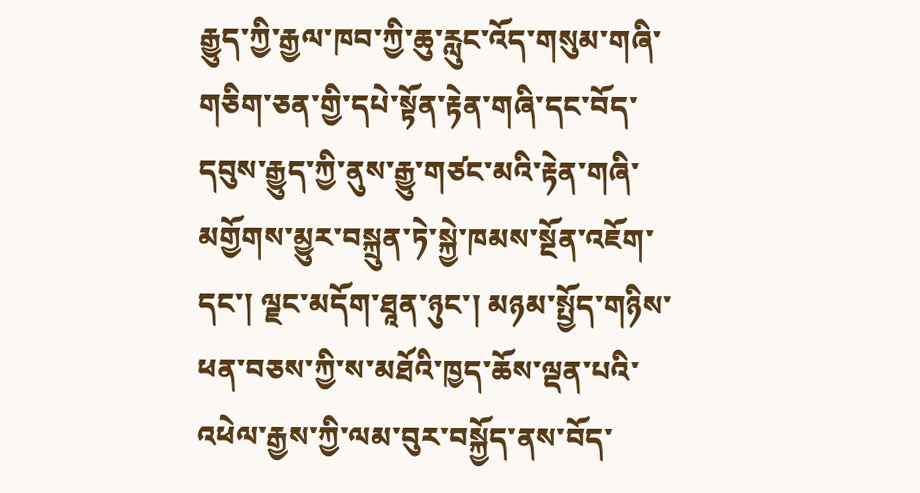རྒྱུད་ཀྱི་རྒྱལ་ཁབ་ཀྱི་ཆུ་རླུང་འོད་གསུམ་གཞི་གཅིག་ཅན་གྱི་དཔེ་སྟོན་རྟེན་གཞི་དང་བོད་དབུས་རྒྱུད་ཀྱི་ནུས་རྒྱུ་གཙང་མའི་རྟེན་གཞི་མགྱོགས་མྱུར་བསྐྲུན་ཏེ་སྐྱེ་ཁམས་སྔོན་འཇོག་དང་། ལྗང་མདོག་ཐཱན་ཉུང་། མཉམ་སྤྱོད་གཉིས་ཕན་བཅས་ཀྱི་ས་མཐོའི་ཁྱད་ཆོས་ལྡན་པའི་འཕེལ་རྒྱས་ཀྱི་ལམ་བུར་བསྐྱོད་ནས་བོད་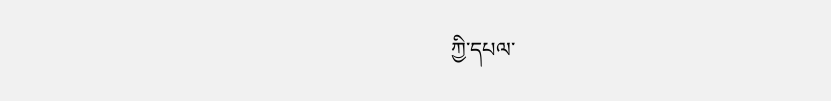ཀྱི་དཔལ་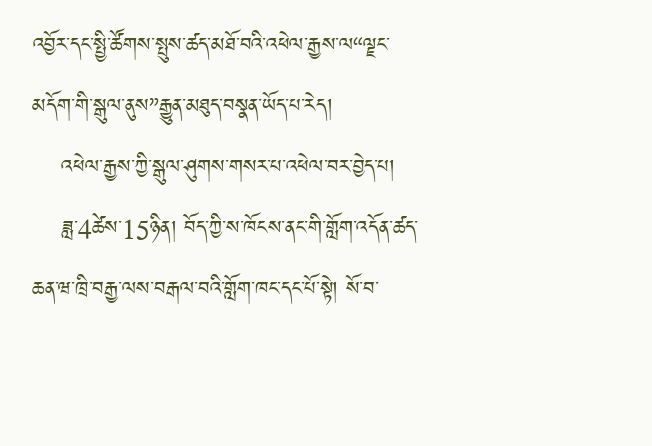འབྱོར་དང་སྤྱི་ཚོགས་སྤུས་ཚད་མཐོ་བའི་འཕེལ་རྒྱས་ལ“ལྗང་མདོག་གི་སྒུལ་ནུས”རྒྱུན་མཐུད་བསྣན་ཡོད་པ་རེད།
    འཕེལ་རྒྱས་ཀྱི་སྒུལ་ཤུགས་གསར་པ་འཕེལ་བར་བྱེད་པ།
    ཟླ་4ཚེས་15ཉིན། བོད་ཀྱི་ས་ཁོངས་ནང་གི་གློག་འདོན་ཚད་ཆན་ཝ་ཁྲི་བརྒྱ་ལས་བརྒལ་བའི་གློག་ཁང་དང་པོ་སྟེ། སོ་བ་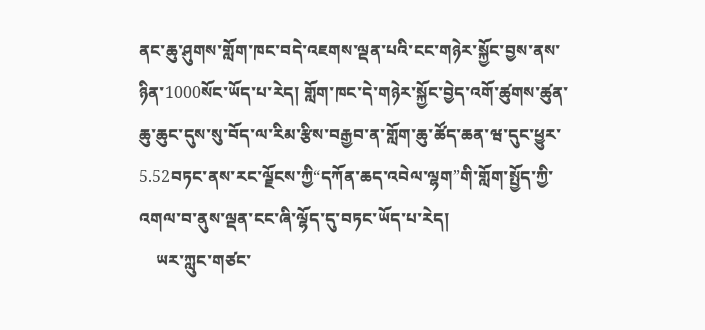ནང་ཆུ་ཤུགས་གློག་ཁང་བདེ་འཇགས་ལྡན་པའི་ངང་གཉེར་སྐྱོང་བྱས་ནས་ཉིན་1000སོང་ཡོད་པ་རེད། གློག་ཁང་དེ་གཉེར་སྐྱོང་བྱེད་འགོ་ཚུགས་ཚུན་ཆུ་ཆུང་དུས་སུ་བོད་ལ་རིམ་རྩིས་བརྒྱབ་ན་གློག་ཆུ་ཚོད་ཆན་ཝ་དུང་ཕྱུར་5.52བཏང་ནས་རང་ལྗོངས་ཀྱི“དཀོན་ཆད་འབེལ་ལྷག”གི་གློག་སྤྱོད་ཀྱི་འགལ་བ་ནུས་ལྡན་ངང་ཞི་ལྷོད་དུ་བཏང་ཡོད་པ་རེད།
    ཡར་ཀླུང་གཙང་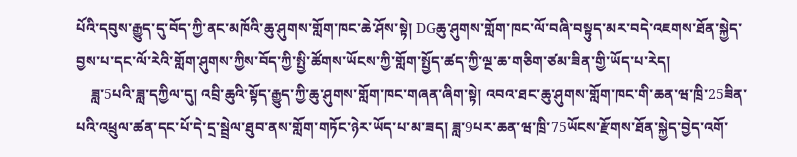པོའི་དབུས་རྒྱུད་དུ་བོད་ཀྱི་ནང་མཁོའི་ཆུ་ཤུགས་གློག་ཁང་ཆེ་ཤོས་སྟེ། DGཆུ་ཤུགས་གློག་ཁང་ལོ་བཞི་བསྟུད་མར་བདེ་འཇགས་ཐོན་སྐྱེད་བྱས་པ་དང་ལོ་རེའི་གློག་ཤུགས་ཀྱིས་བོད་ཀྱི་སྤྱི་ཚོགས་ཡོངས་ཀྱི་གློག་སྤྱོད་ཚད་ཀྱི་ལྔ་ཆ་གཅིག་ཙམ་ཟིན་གྱི་ཡོད་པ་རེད།
    ཟླ་5པའི་ཟླ་དཀྱིལ་དུ། འབྲི་ཆུའི་སྟོད་རྒྱུད་ཀྱི་ཆུ་ཤུགས་གློག་ཁང་གཞན་ཞིག་སྟེ། འབའ་ཐང་ཆུ་ཤུགས་གློག་ཁང་གི་ཆན་ཝ་ཁྲི་25ཟིན་པའི་འཕྲུལ་ཚན་དང་པོ་དེ་དྲ་སྦྲེལ་ཐུབ་ནས་གློག་གཏོང་ཉེར་ཡོད་པ་མ་ཟད། ཟླ་9པར་ཆན་ཝ་ཁྲི་75ཡོངས་རྫོགས་ཐོན་སྐྱེད་བྱེད་འགོ་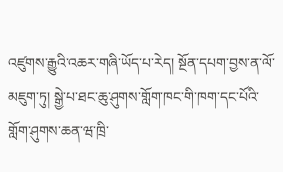འཛུགས་རྒྱུའི་འཆར་གཞི་ཡོད་པ་རེད། སྔོན་དཔག་བྱས་ན་ལོ་མཇུག་ཏུ། སྒྱེ་པ་ཐང་ཆུ་ཤུགས་གློག་ཁང་གི་ཁག་དང་པོའི་གློག་ཤུགས་ཆན་ཝ་ཁྲི་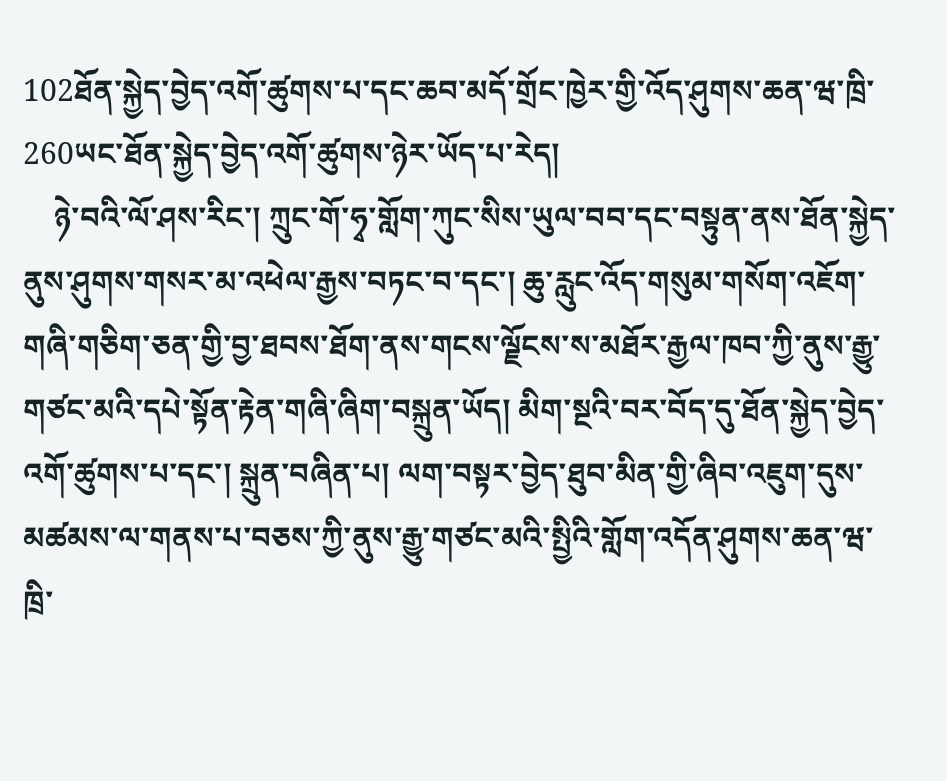102ཐོན་སྐྱེད་བྱེད་འགོ་ཚུགས་པ་དང་ཆབ་མདོ་གྲོང་ཁྱེར་གྱི་འོད་ཤུགས་ཆན་ཝ་ཁྲི་260ཡང་ཐོན་སྐྱེད་བྱེད་འགོ་ཚུགས་ཉེར་ཡོད་པ་རེད།
    ཉེ་བའི་ལོ་ཤས་རིང་། ཀྲུང་གོ་ཧྭ་གློག་ཀུང་སིས་ཡུལ་བབ་དང་བསྟུན་ནས་ཐོན་སྐྱེད་ནུས་ཤུགས་གསར་མ་འཕེལ་རྒྱས་བཏང་བ་དང་། ཆུ་རླུང་འོད་གསུམ་གསོག་འཇོག་གཞི་གཅིག་ཅན་གྱི་བྱ་ཐབས་ཐོག་ནས་གངས་ལྗོངས་ས་མཐོར་རྒྱལ་ཁབ་ཀྱི་ནུས་རྒྱུ་གཙང་མའི་དཔེ་སྟོན་རྟེན་གཞི་ཞིག་བསྐྲུན་ཡོད། མིག་སྔའི་བར་བོད་དུ་ཐོན་སྐྱེད་བྱེད་འགོ་ཚུགས་པ་དང་། སྐྲུན་བཞིན་པ། ལག་བསྟར་བྱེད་ཐུབ་མིན་གྱི་ཞིབ་འཇུག་དུས་མཚམས་ལ་གནས་པ་བཅས་ཀྱི་ནུས་རྒྱུ་གཙང་མའི་སྤྱིའི་གློག་འདོན་ཤུགས་ཆན་ཝ་ཁྲི་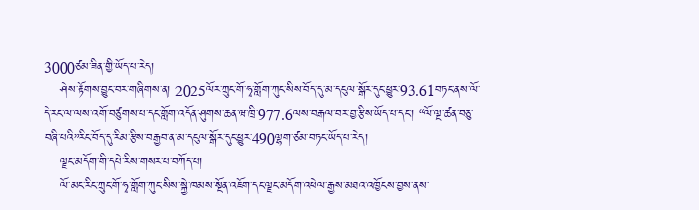3000ཙམ་ཟིན་གྱི་ཡོད་པ་རེད།
    ཤེས་རྟོགས་བྱུང་བར་གཞིགས་ན། 2025ལོར་ཀྲུང་གོ་ཧྭ་གློག་ཀུང་སིས་བོད་དུ་མ་དངུལ་སྒོར་དུང་ཕྱུར་93.61བཏང་ནས་ལོ་དེ་རང་ལ་ལས་འགོ་བཙུགས་པ་དང་གློག་འདོན་ཤུགས་ཆན་ཝ་ཁྲི་977.6ལས་བརྒལ་བར་བྱ་རྩིས་ཡོད་པ་དང་། “ལོ་ལྔ་ཚན་བཅུ་བཞི་པའི”རིང་བོད་དུ་རིམ་རྩིས་བརྒྱབ་ན་མ་དངུལ་སྒོར་དུང་ཕྱུར་490ལྷག་ཙམ་བཏང་ཡོད་པ་རེད།
    ལྗང་མདོག་གི་དཔེ་རིས་གསར་པ་བཀོད་པ།
    ལོ་མང་རིང་ཀྲུང་གོ་ཧྭ་གློག་ཀུང་སིས་སྐྱེ་ཁམས་སྔོན་འཇོག་དང་ལྗང་མདོག་འཕེལ་རྒྱས་མཐའ་འཁྱོངས་བྱས་ནས་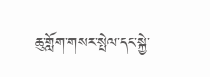ཆུ་གློག་གསར་སྤེལ་དང་སྐྱེ་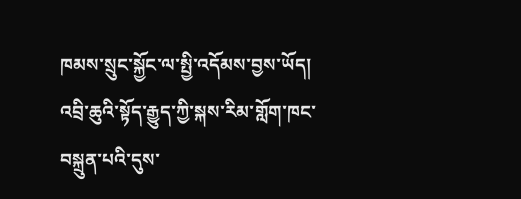ཁམས་སྲུང་སྐྱོང་ལ་སྤྱི་འདོམས་བྱས་ཡོད། འབྲི་ཆུའི་སྟོད་རྒྱུད་ཀྱི་སྐས་རིམ་གློག་ཁང་བསྐྲུན་པའི་དུས་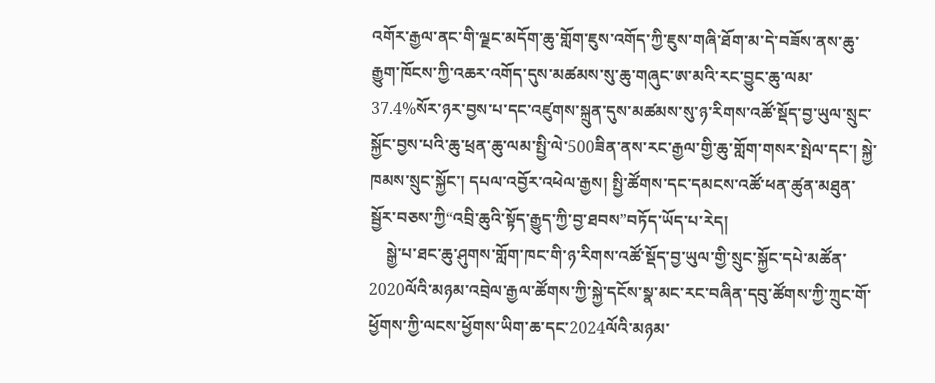འགོར་རྒྱལ་ནང་གི་ལྗང་མདོག་ཆུ་གློག་ཇུས་འགོད་ཀྱི་ཇུས་གཞི་ཐོག་མ་དེ་བཟོས་ནས་ཆུ་རྒྱུག་ཁོངས་ཀྱི་འཆར་འགོད་དུས་མཚམས་སུ་ཆུ་གཞུང་ཨ་མའི་རང་བྱུང་ཆུ་ལམ་37.4%སོར་ཉར་བྱས་པ་དང་འཛུགས་སྐྲུན་དུས་མཚམས་སུ་ཉ་རིགས་འཚོ་སྡོད་བྱ་ཡུལ་སྲུང་སྐྱོང་བྱས་པའི་ཆུ་ཕྲན་ཆུ་ལམ་སྤྱི་ལེ་500ཟིན་ནས་རང་རྒྱལ་གྱི་ཆུ་གློག་གསར་སྤེལ་དང་། སྐྱེ་ཁམས་སྲུང་སྐྱོང་། དཔལ་འབྱོར་འཕེལ་རྒྱས། སྤྱི་ཚོགས་དང་དམངས་འཚོ་ཕན་ཚུན་མཐུན་སྦྱོར་བཅས་ཀྱི“འབྲི་ཆུའི་སྟོད་རྒྱུད་ཀྱི་བྱ་ཐབས”བཏོད་ཡོད་པ་རེད།
    སྒྱེ་པ་ཐང་ཆུ་ཤུགས་གློག་ཁང་གི་ཉ་རིགས་འཚོ་སྡོད་བྱ་ཡུལ་གྱི་སྲུང་སྐྱོང་དཔེ་མཚོན་2020ལོའི་མཉམ་འབྲེལ་རྒྱལ་ཚོགས་ཀྱི་སྐྱེ་དངོས་སྣ་མང་རང་བཞིན་དབུ་ཚོགས་ཀྱི་ཀྲུང་གོ་ཕྱོགས་ཀྱི་ལངས་ཕྱོགས་ཡིག་ཆ་དང་2024ལོའི་མཉམ་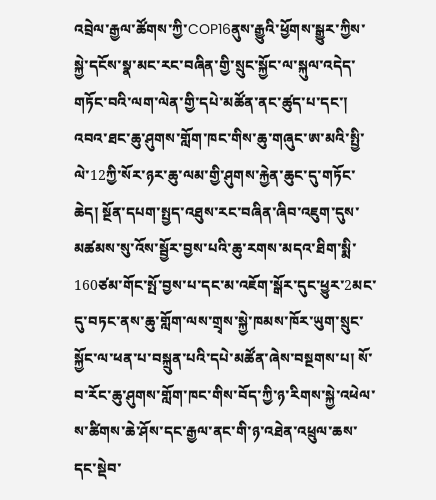འབྲེལ་རྒྱལ་ཚོགས་ཀྱི་COP16ནུས་རྒྱུའི་ཕྱོགས་སྒྱུར་ཀྱིས་སྐྱེ་དངོས་སྣ་མང་རང་བཞིན་གྱི་སྲུང་སྐྱོང་ལ་སྐུལ་འདེད་གཏོང་བའི་ལག་ལེན་གྱི་དཔེ་མཚོན་ནང་ཚུད་པ་དང་། འབའ་ཐང་ཆུ་ཤུགས་གློག་ཁང་གིས་ཆུ་གཞུང་ཨ་མའི་སྤྱི་ལེ་12ཀྱི་སོར་ཉར་ཆུ་ལམ་གྱི་ཤུགས་རྐྱེན་ཆུང་དུ་གཏོང་ཆེད། སྔོན་དཔག་སྤྱད་འཐུས་རང་བཞིན་ཞིབ་འཇུག་དུས་མཚམས་སུ་འོས་སྦྱོར་བྱས་པའི་ཆུ་རགས་མདའ་ཐིག་སྨི་160ཙམ་གོང་སྤོ་བྱས་པ་དང་མ་འཇོག་སྒོར་དུང་ཕྱུར་2མང་དུ་བཏང་ནས་ཆུ་གློག་ལས་གྲྭས་སྐྱེ་ཁམས་ཁོར་ཡུག་སྲུང་སྐྱོང་ལ་ཕན་པ་བསྐྲུན་པའི་དཔེ་མཚོན་ཞེས་བསྔགས་པ། སོ་བ་རོང་ཆུ་ཤུགས་གློག་ཁང་གིས་བོད་ཀྱི་ཉ་རིགས་སྐྱེ་འཕེལ་ས་ཚིགས་ཆེ་ཤོས་དང་རྒྱལ་ནང་གི་ཉ་འཐེན་འཕྲུལ་ཆས་དང་སྡེབ་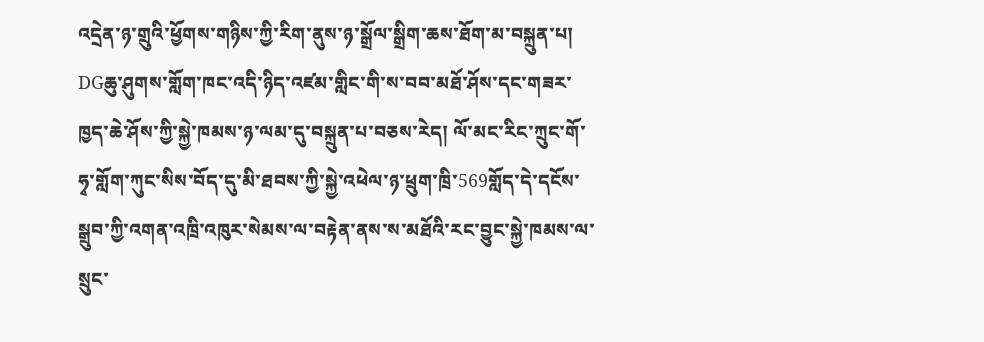འདྲེན་ཉ་གྲུའི་ཕྱོགས་གཉིས་ཀྱི་རིག་ནུས་ཉ་སྒྲོལ་སྒྲིག་ཆས་ཐོག་མ་བསྐྲུན་པ། DGཆུ་ཤུགས་གློག་ཁང་འདི་ཉིད་འཛམ་གླིང་གི་ས་བབ་མཐོ་ཤོས་དང་གཟར་ཁྱད་ཆེ་ཤོས་ཀྱི་སྐྱེ་ཁམས་ཉ་ལམ་དུ་བསྐྲུན་པ་བཅས་རེད། ལོ་མང་རིང་ཀྲུང་གོ་ཧྭ་གློག་ཀུང་སིས་བོད་དུ་མི་ཐབས་ཀྱི་སྐྱེ་འཕེལ་ཉ་ཕྲུག་ཁྲི་569གློད་དེ་དངོས་སྒྲུབ་ཀྱི་འགན་འཁྲི་འཁུར་སེམས་ལ་བརྟེན་ནས་ས་མཐོའི་རང་བྱུང་སྐྱེ་ཁམས་ལ་སྲུང་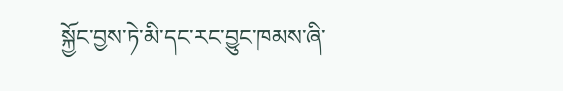སྐྱོང་བྱས་ཏེ་མི་དང་རང་བྱུང་ཁམས་ཞི་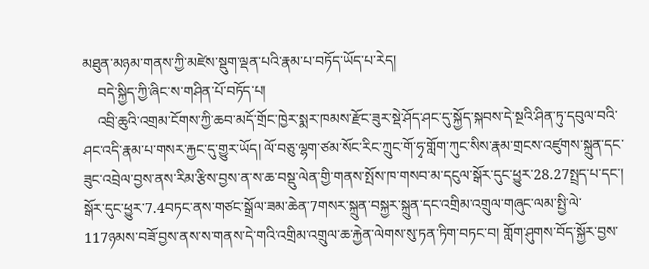མཐུན་མཉམ་གནས་ཀྱི་མཛེས་སྡུག་ལྡན་པའི་རྣམ་པ་བཏོད་ཡོད་པ་རེད།
    བདེ་སྐྱིད་ཀྱི་ཞིང་ས་གཤིན་པོ་བཏོད་པ།
    འབྲི་ཆུའི་འགྲམ་ངོགས་ཀྱི་ཆབ་མདོ་གྲོང་ཁྱེར་སྨར་ཁམས་རྫོང་ཟུར་སྡེ་ཤོད་ཤང་དུ་སྐྱོད་སྐབས་དེ་སྔའི་ཤིན་ཏུ་དབུལ་བའི་ཤང་འདི་རྣམ་པ་གསར་རྐྱང་དུ་གྱུར་ཡོད། ལོ་བཅུ་ལྷག་ཙམ་སོང་རིང་ཀྲུང་གོ་ཧྭ་གློག་ཀུང་སིས་རྣམ་གྲངས་འཛུགས་སྐྲུན་དང་ཟུང་འབྲེལ་བྱས་ནས་རིམ་རྩིས་བྱས་ན་ས་ཆ་བསྡུ་ལེན་གྱི་གནས་སྤོས་ཁ་གསབ་མ་དངུལ་སྒོར་དུང་ཕྱུར་28.27སྤྲད་པ་དང་། སྒོར་དུང་ཕྱུར་7.4བཏང་ནས་གཙང་སྒྲོལ་ཟམ་ཆེན་7གསར་སྐྲུན་བསྐྱར་སྐྲུན་དང་འགྲིམ་འགྲུལ་གཞུང་ལམ་སྤྱི་ལེ་117ཉམས་བཟོ་བྱས་ནས་ས་གནས་དེ་གའི་འགྲིམ་འགྲུལ་ཆ་རྐྱེན་ལེགས་སུ་ཏན་ཏིག་བཏང་བ། གློག་ཤུགས་བོད་སྐྱོར་བྱས་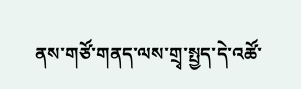ནས་གཙོ་གནད་ལས་གྲྭ་སྤྱད་དེ་འཚོ་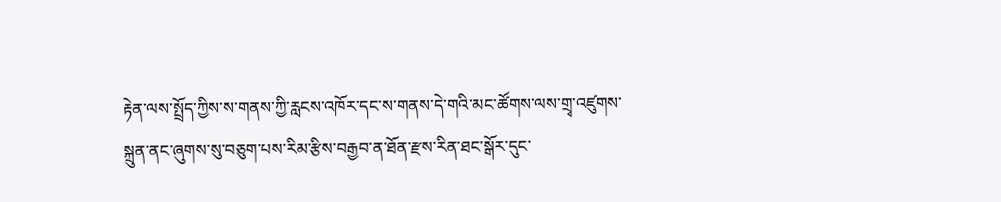རྟེན་ལས་སྤྲོད་ཀྱིས་ས་གནས་ཀྱི་རླངས་འཁོར་དང་ས་གནས་དེ་གའི་མང་ཚོགས་ལས་གྲྭ་འཛུགས་སྐྲུན་ནང་ཞུགས་སུ་བཅུག་པས་རིམ་རྩིས་བརྒྱབ་ན་ཐོན་རྫས་རིན་ཐང་སྒོར་དུང་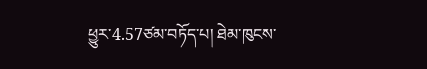ཕྱུར་4.57ཙམ་བཏོད་པ། ཐེམ་ཁུངས་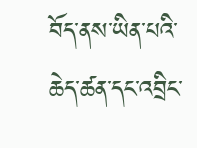བོད་ནས་ཡིན་པའི་ཆེད་ཚན་དང་འབྲིང་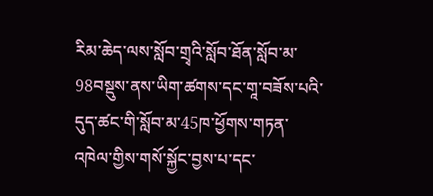རིམ་ཆེད་ལས་སློབ་གྲྭའི་སློབ་ཐོན་སློབ་མ་98བསྡུས་ནས་ཡིག་ཚགས་དང་གཱ་བཟོས་པའི་དུད་ཚང་གི་སློབ་མ་45ཁ་ཕྱོགས་གཏན་འཁེལ་གྱིས་གསོ་སྐྱོང་བྱས་པ་དང་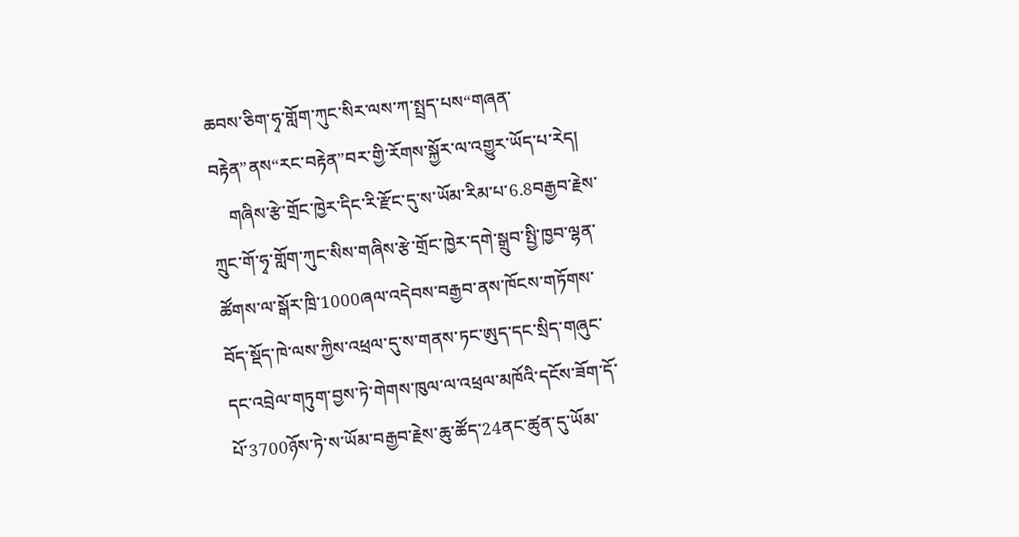ཆབས་ཅིག་ཧྭ་གློག་ཀུང་སིར་ལས་ཀ་སྤྲད་པས“གཞན་བརྟེན”ནས“རང་བརྟེན”བར་གྱི་རོགས་སྐྱོར་ལ་འགྱུར་ཡོད་པ་རེད།
    གཞིས་རྩེ་གྲོང་ཁྱེར་དིང་རི་རྫོང་དུ་ས་ཡོམ་རིམ་པ་6.8བརྒྱབ་རྗེས་ཀྲུང་གོ་ཧྭ་གློག་ཀུང་སིས་གཞིས་རྩེ་གྲོང་ཁྱེར་དགེ་སྒྲུབ་སྤྱི་ཁྱབ་ལྷན་ཚོགས་ལ་སྒོར་ཁྲི་1000ཞལ་འདེབས་བརྒྱབ་ནས་ཁོངས་གཏོགས་བོད་སྡོད་ཁེ་ལས་ཀྱིས་འཕྲལ་དུ་ས་གནས་ཏང་ཨུད་དང་སྲིད་གཞུང་དང་འབྲེལ་གཏུག་བྱས་ཏེ་གེགས་ཁུལ་ལ་འཕྲལ་མཁོའི་དངོས་ཟོག་དོ་པོ་3700ཉོས་ཏེ་ས་ཡོམ་བརྒྱབ་རྗེས་ཆུ་ཚོད་24ནང་ཚུན་དུ་ཡོམ་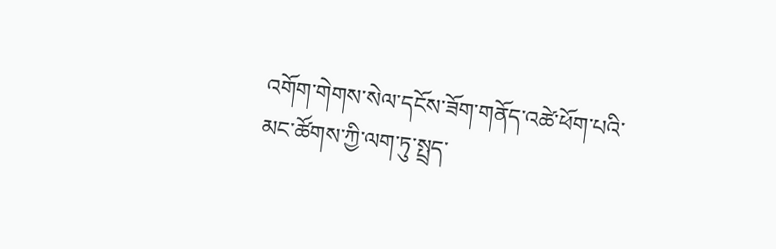འགོག་གེགས་སེལ་དངོས་ཟོག་གནོད་འཚེ་ཕོག་པའི་མང་ཚོགས་ཀྱི་ལག་ཏུ་སྤྲད་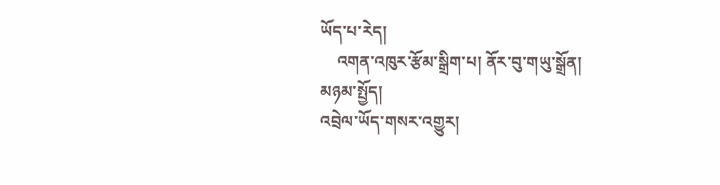ཡོད་པ་རེད།
    འགན་འཁུར་རྩོམ་སྒྲིག་པ། ནོར་བུ་གཡུ་སྒྲོན།
མཉམ་སྤྱོད།
འབྲེལ་ཡོད་གསར་འགྱུར།